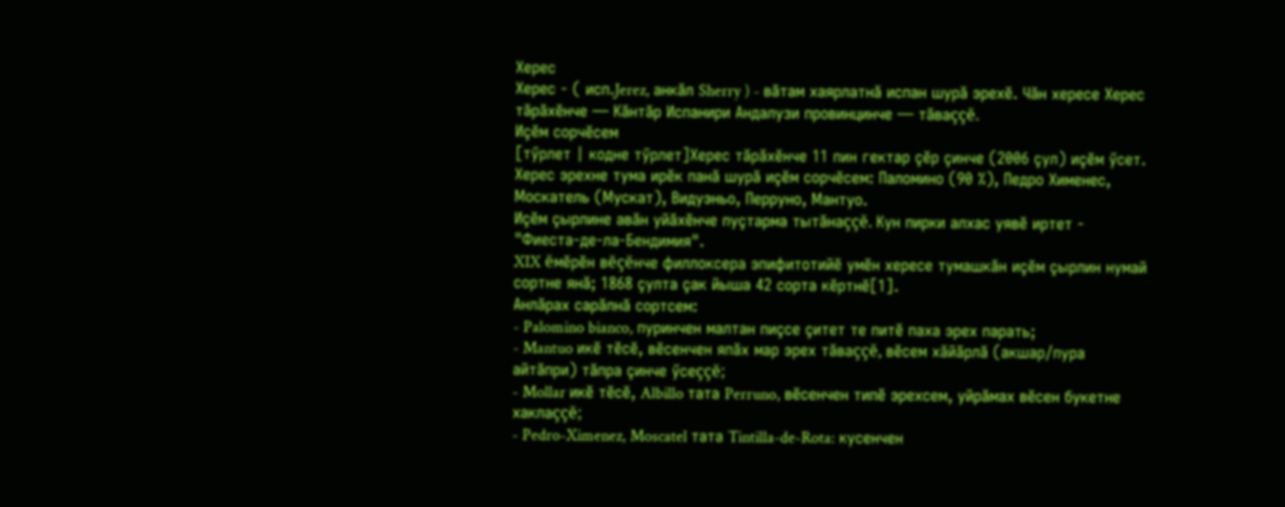Херес
Херес - ( исп.Jerez, анкăл Sherry ) - вăтам хаярлатнă испан шурă эрехĕ. Чăн хересе Херес тăрăхĕнче — Кăнтăр Испанири Андалузи провинцинче — тăваççĕ.
Иçĕм сорчĕсем
[тӳрлет | кодне тӳрлет]Херес тăрăхĕнче 11 пин гектар çĕр çинче (2006 çул) иçĕм ӳсет. Херес эрехне тума ирĕк панă шурă иçĕм сорчĕсем: Паломино (90 %), Педро Хименес, Москатель (Мускат), Видуэньо, Перруно, Мантуо.
Иçĕм çырлине авăн уйăхĕнче пуçтарма тытăнаççĕ. Кун пирки алхас уявĕ иртет - "Фиеста-де-ла-Бендимия".
XIX ĕмĕрĕн вĕçĕнче филлоксера эпифитотийĕ умĕн хересе тумашкăн иçĕм çырлин нумай сортне янă; 1868 çулта çак йыша 42 сорта кĕртнĕ[1].
Анлăрах сарăлнă сортсем:
- Palomino bianco, пуринчен малтан пиçсе çитет те питĕ паха эрех парать;
- Mantuo икĕ тĕсĕ, вĕсенчен япăх мар эрех тăваççĕ, вĕсем хăйăрлă (акшар/пура айтăпри) тăпра çинче ӳсеççĕ;
- Mollar икĕ тĕсĕ, Albillo тата Perruno, вĕсенчен типĕ эрехсем, уйрăмах вĕсен букетне хаклаççĕ;
- Pedro-Ximenez, Moscatel тата Tintilla-de-Rota: кусенчен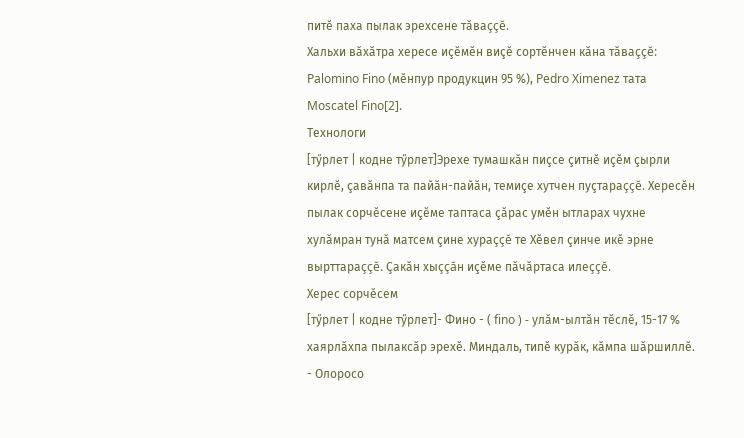питĕ паха пылак эрехсене тăваççĕ.
Хальхи вăхăтра хересе иçĕмĕн виçĕ сортĕнчен кăна тăваççĕ: Palomino Fino (мĕнпур продукцин 95 %), Pedro Ximenez тата Moscatel Fino[2].
Технологи
[тӳрлет | кодне тӳрлет]Эрехе тумашкăн пиçсе çитнĕ иçĕм çырли кирлĕ, çавăнпа та пайăн-пайăн, темиçе хутчен пуçтараççĕ. Хересĕн пылак сорчĕсене иçĕме таптаса çăрас умĕн ытларах чухне хулăмран тунă матсем çине хураççĕ те Хĕвел çинче икĕ эрне вырттараççĕ. Çакăн хыççăн иçĕме пăчăртаса илеççĕ.
Херес сорчĕсем
[тӳрлет | кодне тӳрлет]- Фино - ( fino ) - улăм-ылтăн тĕслĕ, 15-17 % хаярлăхпа пылаксăр эрехĕ. Миндаль, типĕ курăк, кăмпа шăршиллĕ.
- Олоросо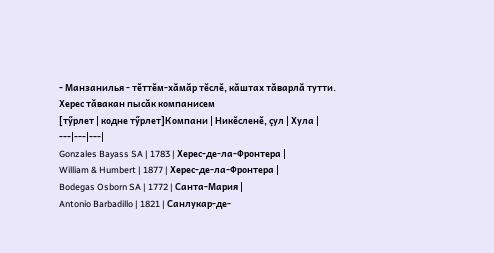- Манзанилья - тĕттĕм-хăмăр тĕслĕ, кăштах тăварлă тутти.
Херес тăвакан пысăк компанисем
[тӳрлет | кодне тӳрлет]Компани | Никĕсленĕ, çул | Хула |
---|---|---|
Gonzales Bayass SA | 1783 | Херес-де-ла-Фронтера |
William & Humbert | 1877 | Херес-де-ла-Фронтера |
Bodegas Osborn SA | 1772 | Санта-Мария |
Antonio Barbadillo | 1821 | Санлукар-де-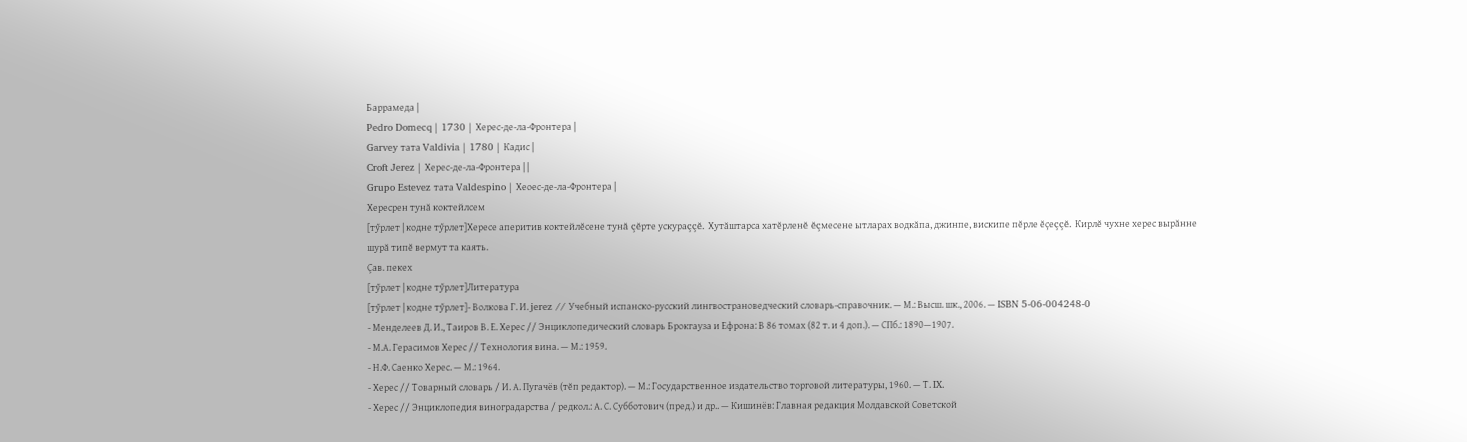Баррамеда |
Pedro Domecq | 1730 | Херес-де-ла-Фронтера |
Garvey тата Valdivia | 1780 | Кадис |
Croft Jerez | Херес-де-ла-Фронтера | |
Grupo Estevez тата Valdespino | Хеоес-де-ла-Фронтера |
Хересрен тунă коктейлсем
[тӳрлет | кодне тӳрлет]Хересе аперитив коктейлĕсене тунă çĕрте ускураççĕ. Хутăштарса хатĕрленĕ ĕçмесене ытларах водкăпа, джинпе, вискипе пĕрле ĕçеççĕ. Кирлĕ чухне херес вырăнне шурă типĕ вермут та каять.
Çав. пекех
[тӳрлет | кодне тӳрлет]Литература
[тӳрлет | кодне тӳрлет]- Волкова Г. И. jerez // Учебный испанско-русский лингвострановедческий словарь-справочник. — М.: Высш. шк., 2006. — ISBN 5-06-004248-0
- Менделеев Д. И., Таиров В. Е. Херес // Энциклопедический словарь Брокгауза и Ефрона: В 86 томах (82 т. и 4 доп.). — СПб.: 1890—1907.
- М.А. Герасимов Херес // Технология вина. — М.: 1959.
- Н.Ф. Саенко Херес. — М.: 1964.
- Херес // Товарный словарь / И. А. Пугачёв (тĕп редактор). — М.: Государственное издательство торговой литературы, 1960. — Т. IX.
- Херес // Энциклопедия виноградарства / редкол.: А. С. Субботович (пред.) и др.. — Кишинёв: Главная редакция Молдавской Советской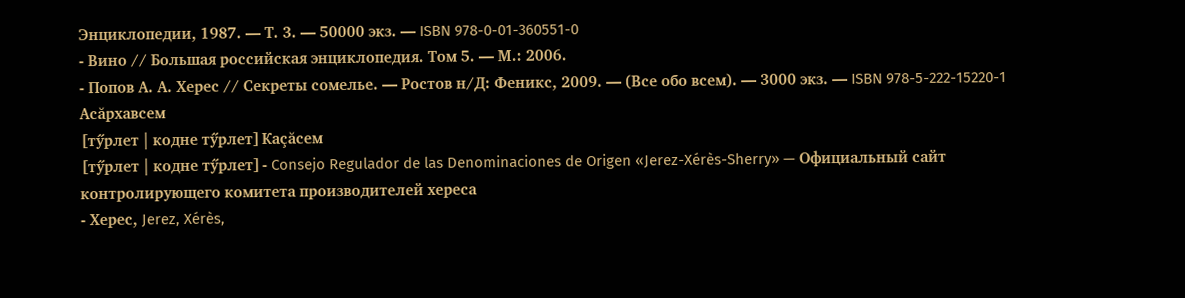Энциклопедии, 1987. — Т. 3. — 50000 экз. — ISBN 978-0-01-360551-0
- Вино // Большая российская энциклопедия. Том 5. — М.: 2006.
- Попов А. А. Херес // Секреты сомелье. — Ростов н/Д: Феникс, 2009. — (Все обо всем). — 3000 экз. — ISBN 978-5-222-15220-1
Асăрхавсем
[тӳрлет | кодне тӳрлет]Каçăсем
[тӳрлет | кодне тӳрлет]- Consejo Regulador de las Denominaciones de Origen «Jerez-Xérès-Sherry» — Официальный сайт контролирующего комитета производителей хереса
- Херес, Jerez, Xérès,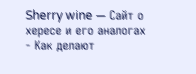Sherry wine — Сайт о хересе и его аналогах
- Как делают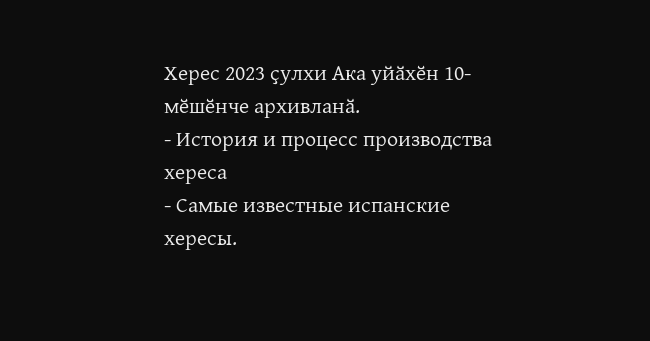Херес 2023 ҫулхи Ака уйӑхӗн 10-мӗшӗнче архивланӑ.
- История и процесс производства хереса
- Самые известные испанские хересы.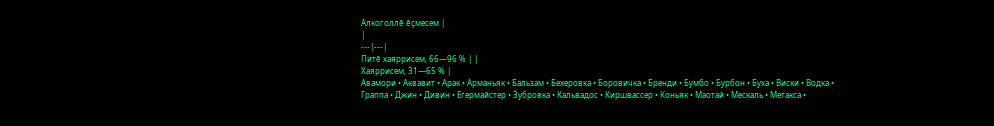Алкоголлĕ ĕçмесем |
|
---|---|
Питĕ хаяррисем, 66—96 % | |
Хаяррисем, 31—65 % |
Авамори • Аквавит • Арак • Арманьяк • Бальзам • Бехеровка • Боровичка • Бренди • Бумбо • Бурбон • Буха • Виски • Водка • Граппа • Джин • Дивин • Егермайстер • Зубровка • Кальвадос • Киршвассер • Коньяк • Маотай • Мескаль • Метакса •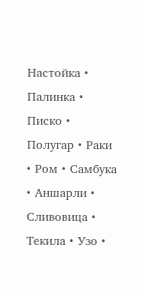Настойка • Палинка • Писко • Полугар • Раки • Ром • Самбука • Аншарли • Сливовица • Текила • Узо •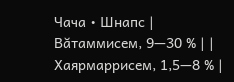Чача • Шнапс |
Вăтаммисем, 9—30 % | |
Хаярмаррисем, 1,5—8 % |